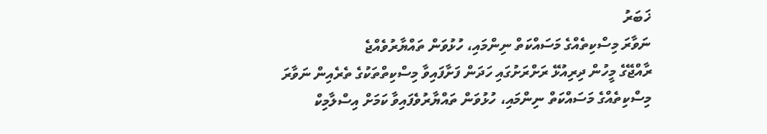ޚަބަރު
ނަވާރަ މިސްކިތެއްގެ މަސައްކަތް ނިންމައި، ހުޅުވަން ތައްޔާރުވެއްޖެ
ރާއްޖޭގެ މީހުން ދިރިއުޅޭ ރަށްރަށުގައި ހަދަން ފަށާފައިވާ މިސްކިތްތަކުގެ ތެރެއިން ނަވާރަ މިސްކިތެއްގެ މަސައްކަތް ނިންމައި، ހުޅުވަން ތައްޔާރުވެފައިވާ ކަމަށް އިސްލާމިކް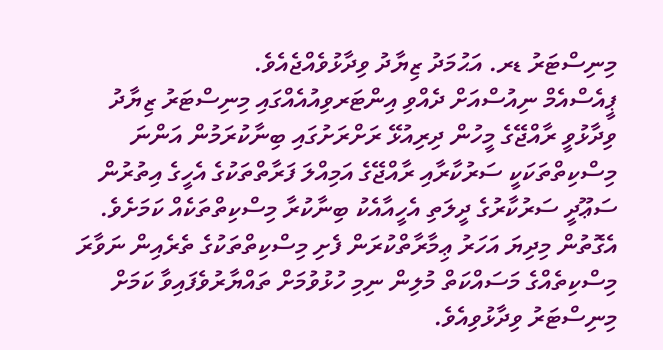މިނިސްޓަރު ޑރ. އަޙުމަދު ޒިޔާދު ވިދާޅުވެއްޖެއެވެ.
ޕީއެސްއެމް ނިއުސްއަށް ދެއްވި އިންޓަރވިއުއެއްގައި މިނިސްޓަރު ޒިޔާދު ވިދާޅުވީ ރާއްޖޭގެ މީހުން ދިރިއުޅޭ ރަށްރަށުގައި ބިނާކުރަމުން އަންނަ މިސްކިތްތަކަކީ ސަރުކާރާއި ރާއްޖޭގެ އަމިއްލަ ފަރާތްތަކުގެ އެހީގެ އިތުރުން ސަޢޫދީ ސަރުކާރުގެ ދީލަތި އެހީއާއެކު ބިނާކުރާ މިސްކިތްތަކެއް ކަމަށެވެ. އެގޮތުން މިދިޔަ އަހަރު ޢިމާރާތްކުރަން ފެށި މިސްކިތްތަކުގެ ތެރެއިން ނަވާރަ މިސްކިތެއްގެ މަސައްކަތް މުލިން ނިމި ހުޅުވުމަށް ތައްޔާރުވެފައިވާ ކަމަށް މިނިސްޓަރު ވިދާޅުވިއެވެ.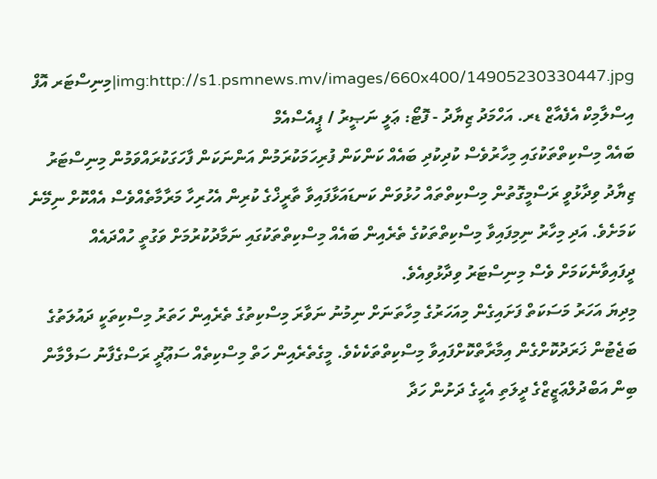img:http://s1.psmnews.mv/images/660x400/14905230330447.jpg|މިނިސްޓަރ އޮފް އިސްލާމިކް އެފެއާޒް ޑރ. އަހްމަދު ޒިޔާދު - ފޮޓޯ: ޢަލީ ނަޞީރު / ޕީއެސްއެމް
ބައެއް މިސްކިތްތަކުގައި މިހާރުވެސް ކުދިކުދި ބައެއް ކަންކަން ފުރިހަމަކުރަމުން އަންނަކަން ފާހަގަކުރައްވަމުން މިނިސްޓަރު ޒިޔާދު ވިދާޅުވީ ރަސްމީގޮތުން މިސްކިތްތައް ހުޅުވަން ކަނޑައަޅާފައިވާ ތާރީޚްގެ ކުރިން އެހުރިހާ މަރާމާތެއްވެސް އެއްކޮށް ނިމޭނެ ކަމަށެވެ. އަދި މިހާރު ނިމިފައިވާ މިސްކިތްތަކުގެ ތެރެއިން ބައެއް މިސްކިތްތަކުގައި ނަމާދުކުރުމަށް ވަގުތީ ހުއްދައެއް ދީފައިވާނެކަމަށް ވެސް މިނިސްޓަރު ވިދާޅުވިއެވެ.
މިދިޔަ އަހަރު މަސަކަތް ފަށައިގެން މިއަހަރުގެ މިހާތަނަށް ނިމުނު ނަވާރަ މިސްކިތުގެ ތެރެއިން ހަތަރު މިސްކިތަކީ ދައުލަތުގެ ބަޖެޓުން ޚަރަދުކޮށްގެން އިމާރާތްކޮށްފައިވާ މިސްކިތްތަކެކެވެ. މީގެތެރެއިން ހަތް މިސްކިތެއް ސަޢޫދީ ރަސްގެފާނު ސަލްމާން ބިން އަބްދުލްޢަޒީޒްގެ ދީލަތި އެހީގެ ދަށުން ހަދާ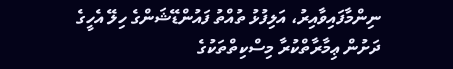ނިންމާފައިވާއިރު، އަލިފުޅު ތުއްތު ފައުންޑޭޝަންގެ ހިލޭ އެހީގެ ދަށުން ޢިމާރާތްކުރާ މިސްކިތްތަކުގެ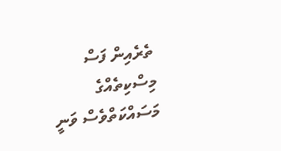ތެރެއިން ފަސް މިސްކިތެއްގެ މަސައްކަތްވެސް ވަނީ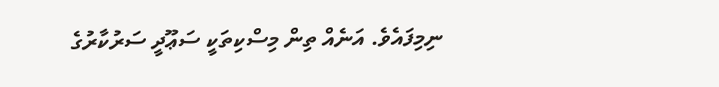ނިމިފައެވެ. އަނެއް ތިން މިސްކިތަކީ ސަޢޫދީ ސަރުކާރުގެ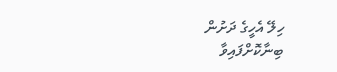ހިލޭ އެހީގެ ދަށުން ބިނާކޮށްފައިވާ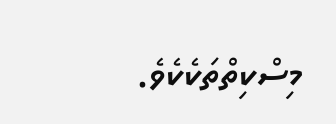މިސްކިތްތަކެކެވެ.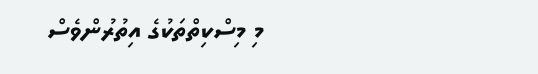މި މިސްކިތްތަކުގެ އިތުރުންވެސް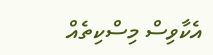އެކާވިސް މިސްކިތެއް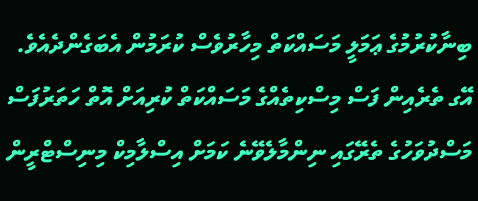ބިނާކުރުމުގެ ޢަމަލީ މަސައްކަތް މިހާރުވެސް ކުރަމުން އެބަގެންދެއެވެ. އޭގ ތެރެއިން ފަސް މިސްކިތެއްގެ މަސައްކަތް ކުރިއަށް އޮތް ހަތަރުފަސް މަސްދުވަހުގެ ތެރޭގައި ނިންމާލެވޭނެ ކަމަށް އިސްލާމިކް މިނިސްޓްރީން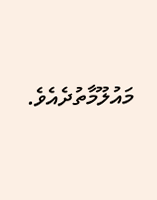މައުލޫމާތުދެއެވެ.